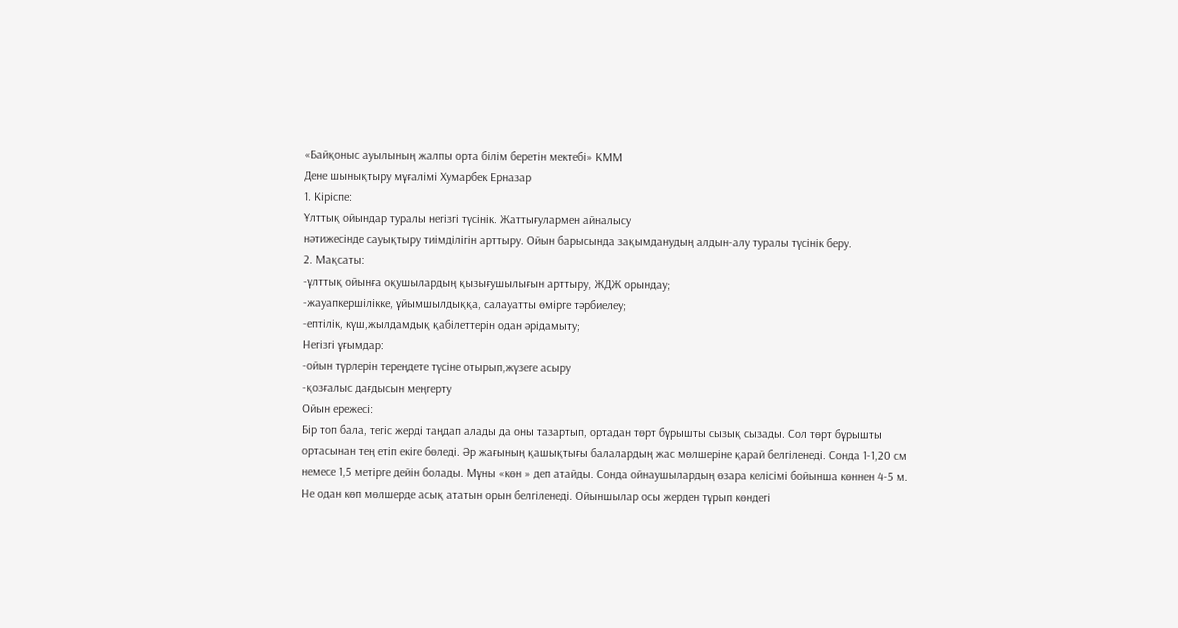«Байқоныс ауылының жалпы орта білім беретін мектебі» КММ
Дене шынықтыру мұғалімі Хумарбек Ерназар
1. Кіріспе:
Ұлттық ойындар туралы негізгі түсінік. Жаттығулармен айналысу
нәтижесінде сауықтыру тиімділігін арттыру. Ойын барысында зақымданудың алдын-алу туралы түсінік беру.
2. Мақсаты:
-ұлттық ойынға оқушылардың қызығушылығын арттыру, ЖДЖ орындау;
-жауапкершілікке, ұйымшылдыққа, салауатты өмірге тәрбиелеу;
-ептілік, күш,жылдамдық қабілеттерін одан әрідамыту;
Негізгі ұғымдар:
-ойын түрлерін тереңдете түсіне отырып,жүзеге асыру
-қозғалыс дағдысын меңгерту
Ойын ережесі:
Бір топ бала, тегіс жерді таңдап алады да оны тазартып, ортадан төрт бұрышты сызық сызады. Сол төрт бұрышты ортасынан тең етіп екіге бөледі. Әр жағының қашықтығы балалардың жас мөлшеріне қарай белгіленеді. Сонда 1-1,20 см немесе 1,5 метірге дейін болады. Мұны «көн » деп атайды. Сонда ойнаушылардың өзара келісімі бойынша көннен 4-5 м. Не одан көп мөлшерде асық ататын орын белгіленеді. Ойыншылар осы жерден тұрып көндегі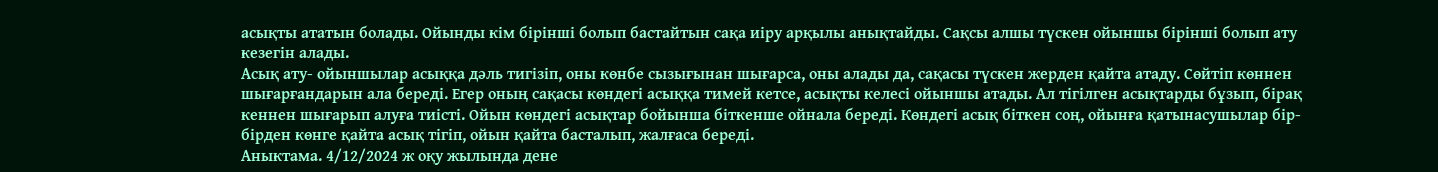асықты ататын болады. Ойынды кім бірінші болып бастайтын сақа иіру арқылы анықтайды. Сақсы алшы түскен ойыншы бірінші болып ату кезегін алады.
Асық ату- ойыншылар асыққа дәль тигізіп, оны көнбе сызығынан шығарса, оны алады да, сақасы түскен жерден қайта атаду. Сөйтіп көннен шығарғандарын ала береді. Егер оның сақасы көндегі асыққа тимей кетсе, асықты келесі ойыншы атады. Ал тігілген асықтарды бұзып, бірақ кеннен шығарып алуға тиісті. Ойын көндегі асықтар бойынша біткенше ойнала береді. Көндегі асық біткен соң, ойынға қатынасушылар бір-бірден көнге қайта асық тігіп, ойын қайта басталып, жалғаса береді.
Аныктама. 4/12/2024 ж оқу жылында дене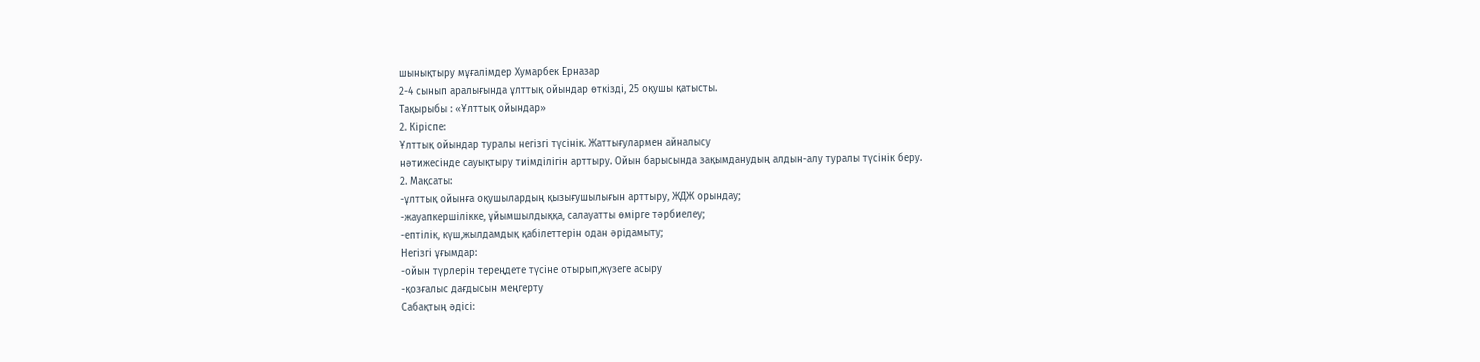шынықтыру мұғалімдер Хумарбек Ерназар
2-4 сынып аралығында ұлттық ойындар өткізді, 25 оқушы қатысты.
Тақырыбы : «Ұлттық ойындар»
2. Кіріспе:
Ұлттық ойындар туралы негізгі түсінік. Жаттығулармен айналысу
нәтижесінде сауықтыру тиімділігін арттыру. Ойын барысында зақымданудың алдын-алу туралы түсінік беру.
2. Мақсаты:
-ұлттық ойынға оқушылардың қызығушылығын арттыру, ЖДЖ орындау;
-жауапкершілікке, ұйымшылдыққа, салауатты өмірге тәрбиелеу;
-ептілік, күш,жылдамдық қабілеттерін одан әрідамыту;
Негізгі ұғымдар:
-ойын түрлерін тереңдете түсіне отырып,жүзеге асыру
-қозғалыс дағдысын меңгерту
Сабақтың әдісі: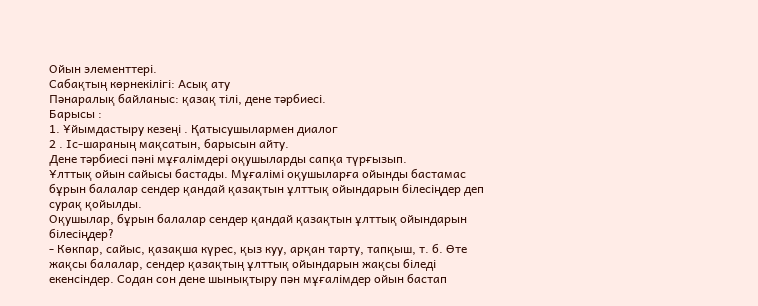Ойын элементтері.
Сабақтың көрнекілігі: Асық ату
Пәнаралық байланыс: қазақ тілі, дене тәрбиесі.
Барысы :
1. Ұйымдастыру кезеңі . Қатысушылармен диалог
2 . Іс-шараның мақсатын, барысын айту.
Дене тәрбиесі пәні мұғалімдері оқушыларды сапқа түрғызып.
Ұлттық ойын сайысы бастады. Мұғалімі оқушыларға ойынды бастамас бұрын балалар сендер қандай қазақтын ұлттық ойындарын білесіңдер деп сурақ қойылды.
Оқушылар, бұрын балалар сендер қандай қазақтын ұлттық ойындарын білесіңдер?
- Көкпар, сайыс, қазақша күрес, қыз куу, арқан тарту, тапқыш, т. б. Өте жақсы балалар, сендер қазақтың ұлттық ойындарын жақсы біледі екенсіндер. Содан сон дене шынықтыру пән мұғалімдер ойын бастап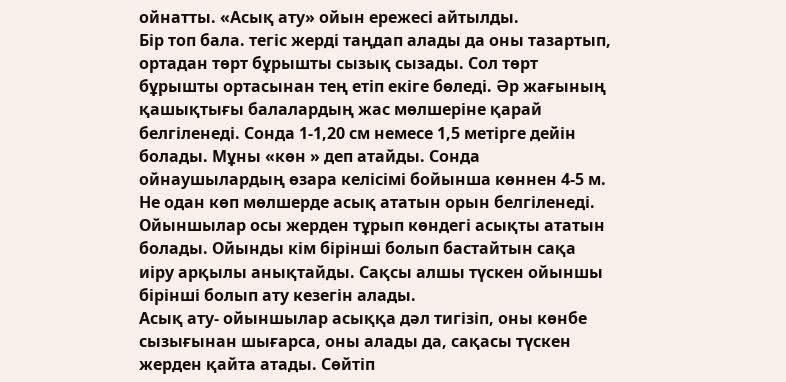ойнатты. «Асық ату» ойын ережесі айтылды.
Бір топ бала. тегіс жерді таңдап алады да оны тазартып, ортадан төрт бұрышты сызық сызады. Сол төрт бұрышты ортасынан тең етіп екіге бөледі. Әр жағының қашықтығы балалардың жас мөлшеріне қарай белгіленеді. Сонда 1-1,20 см немесе 1,5 метірге дейін болады. Мұны «көн » деп атайды. Сонда ойнаушылардың өзара келісімі бойынша көннен 4-5 м. Не одан көп мөлшерде асық ататын орын белгіленеді. Ойыншылар осы жерден тұрып көндегі асықты ататын болады. Ойынды кім бірінші болып бастайтын сақа иіру арқылы анықтайды. Сақсы алшы түскен ойыншы бірінші болып ату кезегін алады.
Асық ату- ойыншылар асыққа дәл тигізіп, оны көнбе сызығынан шығарса, оны алады да, сақасы түскен жерден қайта атады. Сөйтіп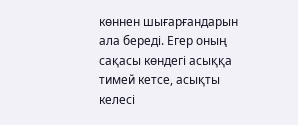көннен шығарғандарын ала береді. Егер оның сақасы көндегі асыққа тимей кетсе, асықты келесі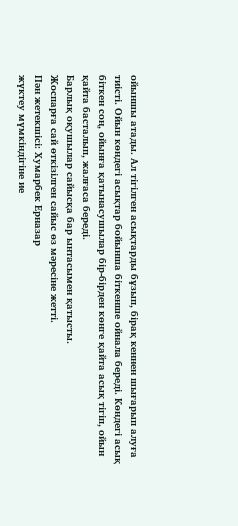ойыншы атады. Ал тігілген асықтарды бұзып, бірақ кеннен шығарып алуға тиісті. Ойын көндегі асықтар бойынша біткенше ойнала береді. Көндегі асық біткен соң, ойынға қатынасушылар бір-бірден көнге қайта асық тігіп, ойын қайта басталып, жалғаса береді.
Барлық оқушылар сайысқа бар ынтасымен қатысты.
Жоспарға сай өткізілген сайыс өз мәресіне жетті.
Пән жетекшісі: Хумарбек Ерназар
жүктеу мүмкіндігіне ие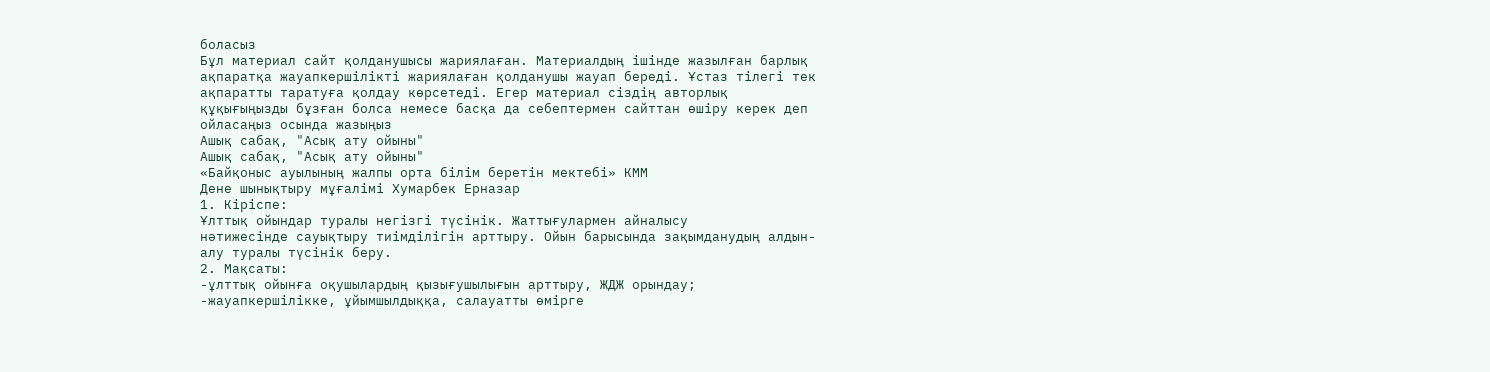боласыз
Бұл материал сайт қолданушысы жариялаған. Материалдың ішінде жазылған барлық ақпаратқа жауапкершілікті жариялаған қолданушы жауап береді. Ұстаз тілегі тек ақпаратты таратуға қолдау көрсетеді. Егер материал сіздің авторлық құқығыңызды бұзған болса немесе басқа да себептермен сайттан өшіру керек деп ойласаңыз осында жазыңыз
Ашық сабақ, "Асық ату ойыны"
Ашық сабақ, "Асық ату ойыны"
«Байқоныс ауылының жалпы орта білім беретін мектебі» КММ
Дене шынықтыру мұғалімі Хумарбек Ерназар
1. Кіріспе:
Ұлттық ойындар туралы негізгі түсінік. Жаттығулармен айналысу
нәтижесінде сауықтыру тиімділігін арттыру. Ойын барысында зақымданудың алдын-алу туралы түсінік беру.
2. Мақсаты:
-ұлттық ойынға оқушылардың қызығушылығын арттыру, ЖДЖ орындау;
-жауапкершілікке, ұйымшылдыққа, салауатты өмірге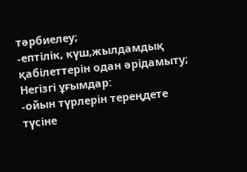тәрбиелеу;
-ептілік, күш,жылдамдық қабілеттерін одан әрідамыту;
Негізгі ұғымдар:
-ойын түрлерін тереңдете түсіне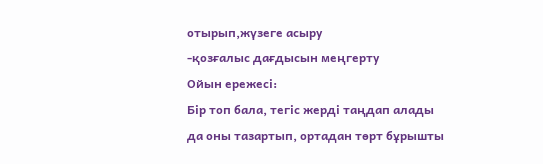отырып,жүзеге асыру
-қозғалыс дағдысын меңгерту
Ойын ережесі:
Бір топ бала, тегіс жерді таңдап алады да оны тазартып, ортадан төрт бұрышты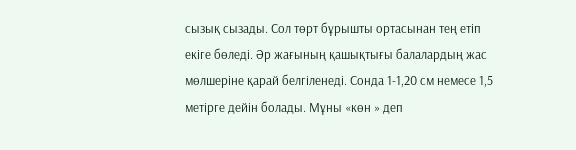сызық сызады. Сол төрт бұрышты ортасынан тең етіп екіге бөледі. Әр жағының қашықтығы балалардың жас мөлшеріне қарай белгіленеді. Сонда 1-1,20 см немесе 1,5 метірге дейін болады. Мұны «көн » деп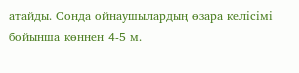атайды. Сонда ойнаушылардың өзара келісімі бойынша көннен 4-5 м.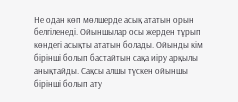Не одан көп мөлшерде асық ататын орын белгіленеді. Ойыншылар осы жерден тұрып көндегі асықты ататын болады. Ойынды кім бірінші болып бастайтын сақа иіру арқылы анықтайды. Сақсы алшы түскен ойыншы бірінші болып ату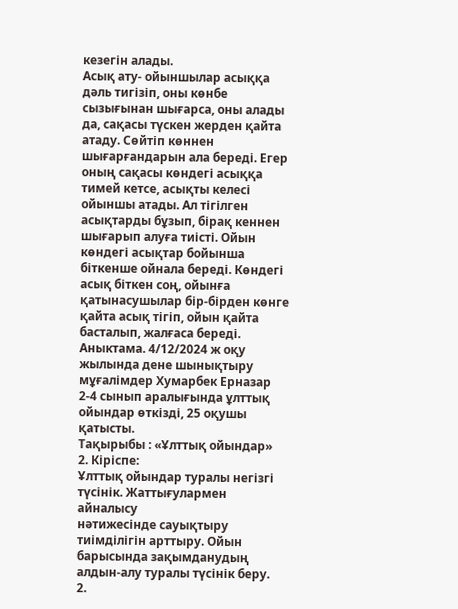кезегін алады.
Асық ату- ойыншылар асыққа дәль тигізіп, оны көнбе сызығынан шығарса, оны алады да, сақасы түскен жерден қайта атаду. Сөйтіп көннен шығарғандарын ала береді. Егер оның сақасы көндегі асыққа тимей кетсе, асықты келесі ойыншы атады. Ал тігілген асықтарды бұзып, бірақ кеннен шығарып алуға тиісті. Ойын көндегі асықтар бойынша біткенше ойнала береді. Көндегі асық біткен соң, ойынға қатынасушылар бір-бірден көнге қайта асық тігіп, ойын қайта басталып, жалғаса береді.
Аныктама. 4/12/2024 ж оқу жылында дене шынықтыру мұғалімдер Хумарбек Ерназар
2-4 сынып аралығында ұлттық ойындар өткізді, 25 оқушы қатысты.
Тақырыбы : «Ұлттық ойындар»
2. Кіріспе:
Ұлттық ойындар туралы негізгі түсінік. Жаттығулармен айналысу
нәтижесінде сауықтыру тиімділігін арттыру. Ойын барысында зақымданудың алдын-алу туралы түсінік беру.
2.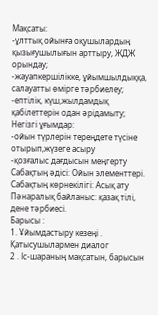Мақсаты:
-ұлттық ойынға оқушылардың қызығушылығын арттыру, ЖДЖ орындау;
-жауапкершілікке, ұйымшылдыққа, салауатты өмірге тәрбиелеу;
-ептілік, күш,жылдамдық қабілеттерін одан әрідамыту;
Негізгі ұғымдар:
-ойын түрлерін тереңдете түсіне отырып,жүзеге асыру
-қозғалыс дағдысын меңгерту
Сабақтың әдісі: Ойын элементтері.
Сабақтың көрнекілігі: Асық ату
Пәнаралық байланыс: қазақ тілі, дене тәрбиесі.
Барысы :
1. Ұйымдастыру кезеңі . Қатысушылармен диалог
2 . Іс-шараның мақсатын, барысын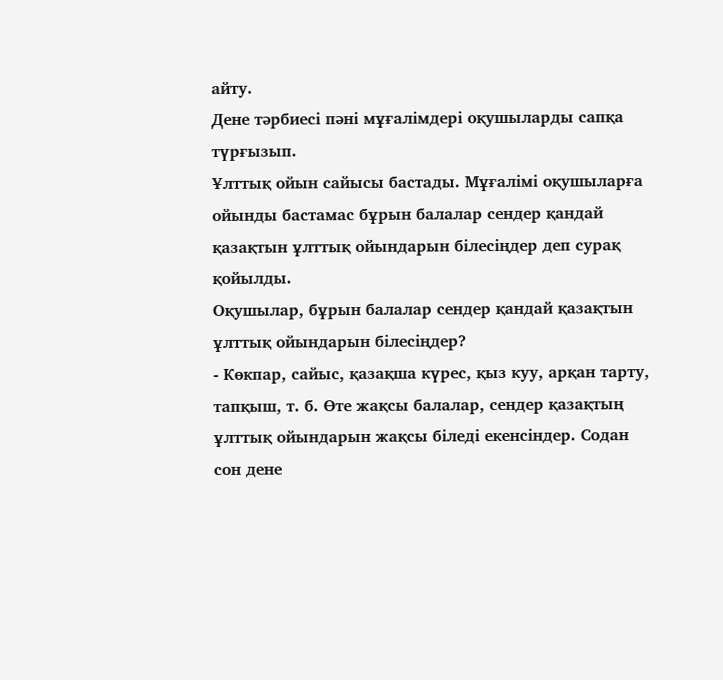айту.
Дене тәрбиесі пәні мұғалімдері оқушыларды сапқа түрғызып.
Ұлттық ойын сайысы бастады. Мұғалімі оқушыларға ойынды бастамас бұрын балалар сендер қандай қазақтын ұлттық ойындарын білесіңдер деп сурақ қойылды.
Оқушылар, бұрын балалар сендер қандай қазақтын ұлттық ойындарын білесіңдер?
- Көкпар, сайыс, қазақша күрес, қыз куу, арқан тарту, тапқыш, т. б. Өте жақсы балалар, сендер қазақтың ұлттық ойындарын жақсы біледі екенсіндер. Содан сон дене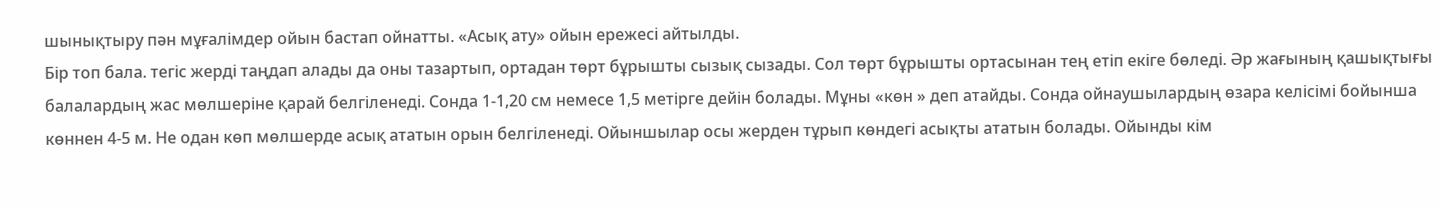шынықтыру пән мұғалімдер ойын бастап ойнатты. «Асық ату» ойын ережесі айтылды.
Бір топ бала. тегіс жерді таңдап алады да оны тазартып, ортадан төрт бұрышты сызық сызады. Сол төрт бұрышты ортасынан тең етіп екіге бөледі. Әр жағының қашықтығы балалардың жас мөлшеріне қарай белгіленеді. Сонда 1-1,20 см немесе 1,5 метірге дейін болады. Мұны «көн » деп атайды. Сонда ойнаушылардың өзара келісімі бойынша көннен 4-5 м. Не одан көп мөлшерде асық ататын орын белгіленеді. Ойыншылар осы жерден тұрып көндегі асықты ататын болады. Ойынды кім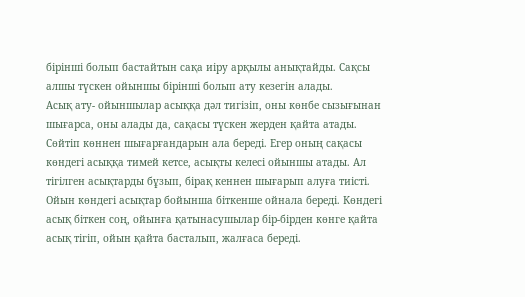бірінші болып бастайтын сақа иіру арқылы анықтайды. Сақсы алшы түскен ойыншы бірінші болып ату кезегін алады.
Асық ату- ойыншылар асыққа дәл тигізіп, оны көнбе сызығынан шығарса, оны алады да, сақасы түскен жерден қайта атады. Сөйтіп көннен шығарғандарын ала береді. Егер оның сақасы көндегі асыққа тимей кетсе, асықты келесі ойыншы атады. Ал тігілген асықтарды бұзып, бірақ кеннен шығарып алуға тиісті. Ойын көндегі асықтар бойынша біткенше ойнала береді. Көндегі асық біткен соң, ойынға қатынасушылар бір-бірден көнге қайта асық тігіп, ойын қайта басталып, жалғаса береді.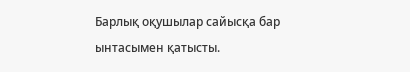Барлық оқушылар сайысқа бар ынтасымен қатысты.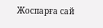Жоспарға сай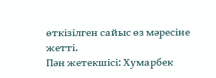өткізілген сайыс өз мәресіне жетті.
Пән жетекшісі: Хумарбек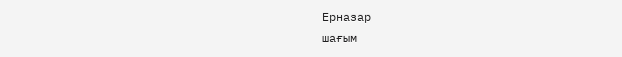Ерназар
шағым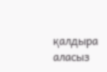қалдыра аласыз